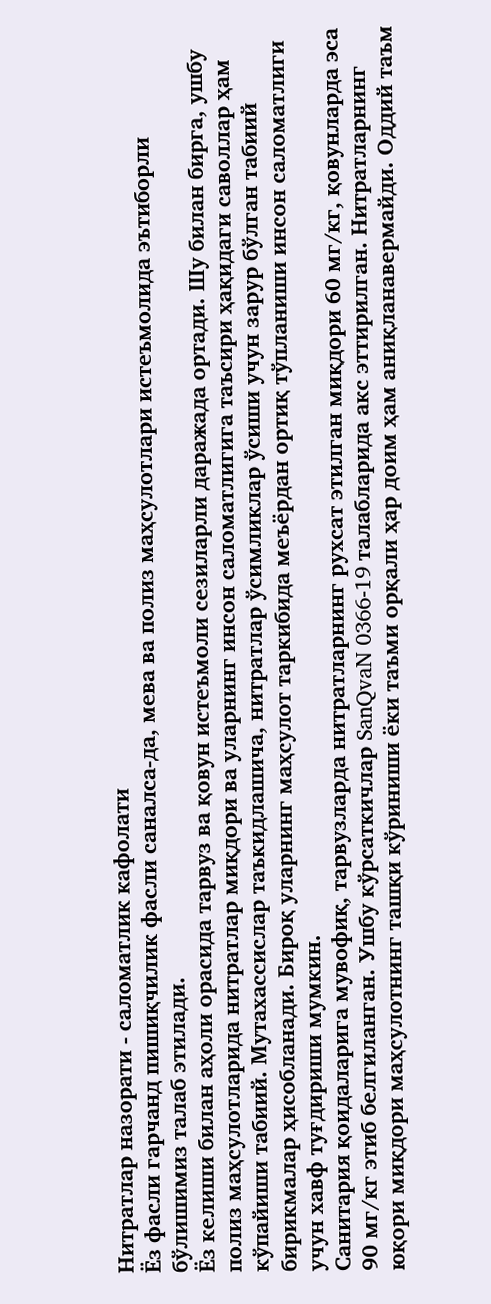Нитратлар назорати - саломатлик кафолати
Ёз фасли гарчанд пишиқчилик фасли саналса-да, мева ва полиз маҳсулотлари истеъмолида эътиборли бўлишимиз талаб этилади.
Ёз келиши билан аҳоли орасида тарвуз ва қовун истеъмоли сезиларли даражада ортади. Шу билан бирга, ушбу полиз маҳсулотларида нитратлар миқдори ва уларнинг инсон саломатлигига таъсири ҳақидаги саволлар ҳам кўпайиши табиий. Мутахассислар таъкидлашича, нитратлар ўсимликлар ўсиши учун зарур бўлган табиий бирикмалар ҳисобланади. Бироқ уларнинг маҳсулот таркибида меъёрдан ортиқ тўпланиши инсон саломатлиги учун хавф туғдириши мумкин.
Санитария қоидаларига мувофиқ, тарвузларда нитратларнинг рухсат этилган миқдори 60 мг/кг, қовунларда эса 90 мг/кг этиб белгиланган. Ушбу кўрсаткичлар SanQvaN 0366-19 талабларида акс эттирилган. Нитратларнинг юқори миқдори маҳсулотнинг ташқи кўриниши ёки таъми орқали ҳар доим ҳам аниқланавермайди. Оддий таъм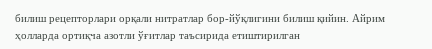билиш рецепторлари орқали нитратлар бор-йўқлигини билиш қийин. Айрим ҳолларда ортиқча азотли ўғитлар таъсирида етиштирилган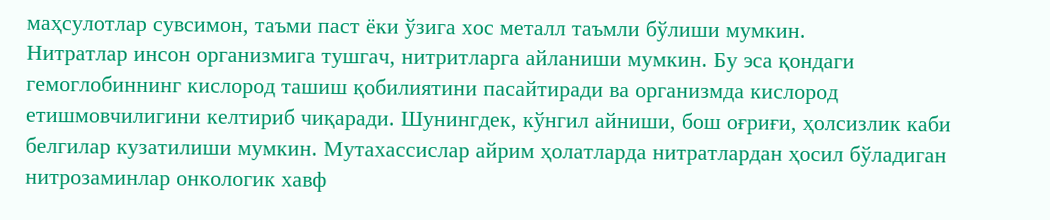маҳсулотлар сувсимон, таъми паст ёки ўзига хос металл таъмли бўлиши мумкин.
Нитратлар инсон организмига тушгач, нитритларга айланиши мумкин. Бу эса қондаги гемоглобиннинг кислород ташиш қобилиятини пасайтиради ва организмда кислород етишмовчилигини келтириб чиқаради. Шунингдек, кўнгил айниши, бош оғриғи, ҳолсизлик каби белгилар кузатилиши мумкин. Мутахассислар айрим ҳолатларда нитратлардан ҳосил бўладиган нитрозаминлар онкологик хавф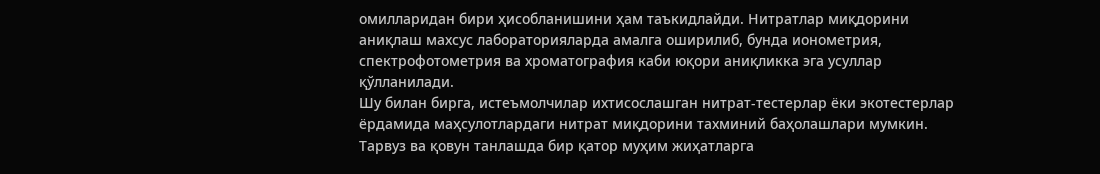омилларидан бири ҳисобланишини ҳам таъкидлайди. Нитратлар миқдорини аниқлаш махсус лабораторияларда амалга оширилиб, бунда ионометрия, спектрофотометрия ва хроматография каби юқори аниқликка эга усуллар қўлланилади.
Шу билан бирга, истеъмолчилар ихтисослашган нитрат-тестерлар ёки экотестерлар ёрдамида маҳсулотлардаги нитрат миқдорини тахминий баҳолашлари мумкин. Тарвуз ва қовун танлашда бир қатор муҳим жиҳатларга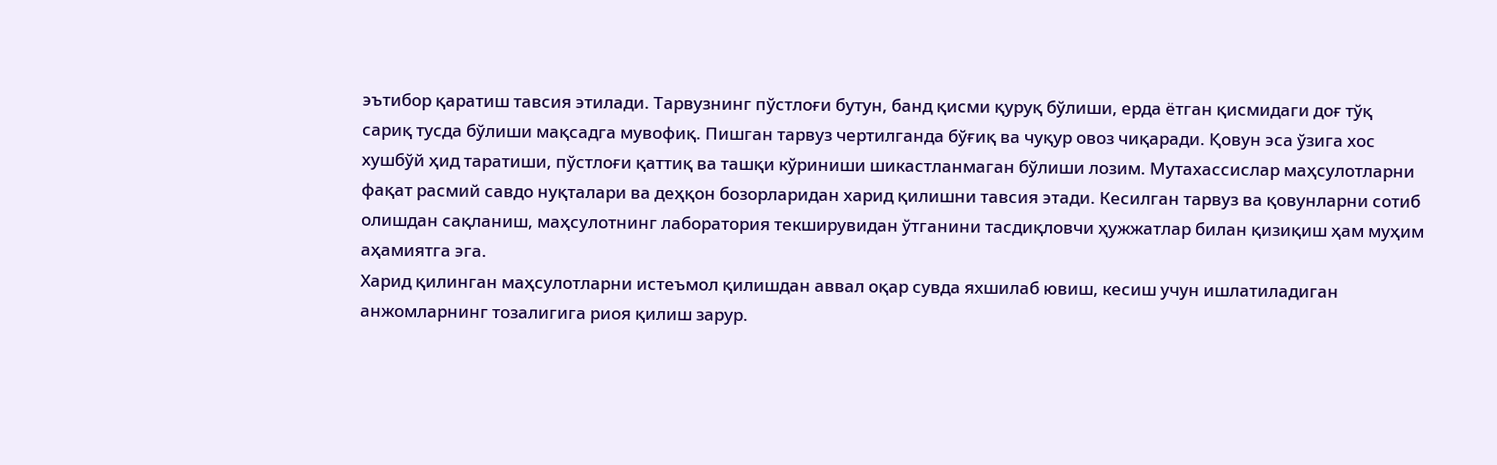эътибор қаратиш тавсия этилади. Тарвузнинг пўстлоғи бутун, банд қисми қуруқ бўлиши, ерда ётган қисмидаги доғ тўқ сариқ тусда бўлиши мақсадга мувофиқ. Пишган тарвуз чертилганда бўғиқ ва чуқур овоз чиқаради. Қовун эса ўзига хос хушбўй ҳид таратиши, пўстлоғи қаттиқ ва ташқи кўриниши шикастланмаган бўлиши лозим. Мутахассислар маҳсулотларни фақат расмий савдо нуқталари ва деҳқон бозорларидан харид қилишни тавсия этади. Кесилган тарвуз ва қовунларни сотиб олишдан сақланиш, маҳсулотнинг лаборатория текширувидан ўтганини тасдиқловчи ҳужжатлар билан қизиқиш ҳам муҳим аҳамиятга эга.
Харид қилинган маҳсулотларни истеъмол қилишдан аввал оқар сувда яхшилаб ювиш, кесиш учун ишлатиладиган анжомларнинг тозалигига риоя қилиш зарур.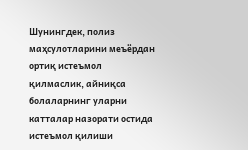Шунингдек, полиз маҳсулотларини меъёрдан ортиқ истеъмол қилмаслик, айниқса болаларнинг уларни катталар назорати остида истеъмол қилиши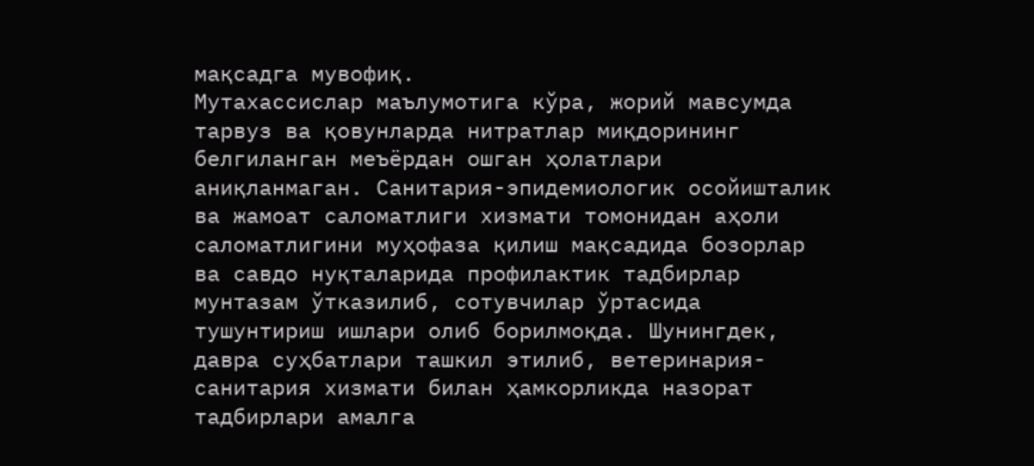мақсадга мувофиқ.
Мутахассислар маълумотига кўра, жорий мавсумда тарвуз ва қовунларда нитратлар миқдорининг белгиланган меъёрдан ошган ҳолатлари аниқланмаган. Санитария-эпидемиологик осойишталик ва жамоат саломатлиги хизмати томонидан аҳоли саломатлигини муҳофаза қилиш мақсадида бозорлар ва савдо нуқталарида профилактик тадбирлар мунтазам ўтказилиб, сотувчилар ўртасида тушунтириш ишлари олиб борилмоқда. Шунингдек, давра суҳбатлари ташкил этилиб, ветеринария-санитария хизмати билан ҳамкорликда назорат тадбирлари амалга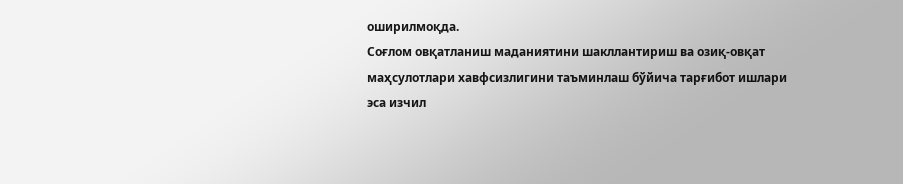оширилмоқда.
Соғлом овқатланиш маданиятини шакллантириш ва озиқ-овқат маҳсулотлари хавфсизлигини таъминлаш бўйича тарғибот ишлари эса изчил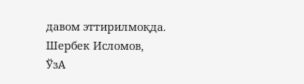давом эттирилмоқда.
Шербек Исломов,
ЎзА